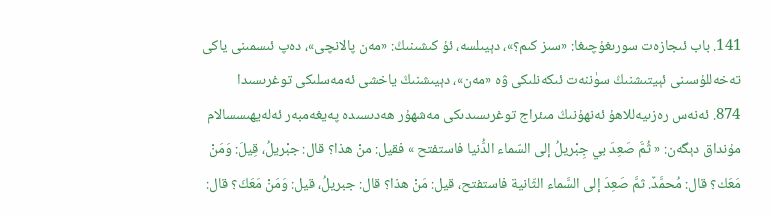141. باب ئىجازەت سورىغۇچىغا: «سىز كىم؟»، دېيىلسە، ئۇ كىشىنىڭ: «مەن پالانچى»، دەپ ئىسمىنى ياكى تەخەللۇسىنى ئېيتىشنىڭ سۈننەت ئىكەنلىكى ۋە «مەن»، دېيىشنىڭ ياخشى ئەمەسلىكى توغرىسىدا
874. ئەنەس رەزىيەللاھۇ ئەنھۇنىڭ مىئراج توغرىسىدىكى مەشھۇر ھەدىسىدە پەيغەمبەر ئەلەيھىسسالام مۇنداق دېگەن: « ثُمَّ صَعِدَ بي جِبْريلُ إلى السّماء الدُّنيا فاستفتح » فقيل: منْ هذا؟ قال: جبْريلُ، قِيلَ: وَمَنْ مَعَك؟ قال: مُحمَّدٌ. ثمَّ صَعِدَ إلى السَّماء الثّانية فاستفتح، قيل: مَنْ هذا؟ قال: جبريلُ، قيل: وَمَنْ مَعَكَ؟ قال: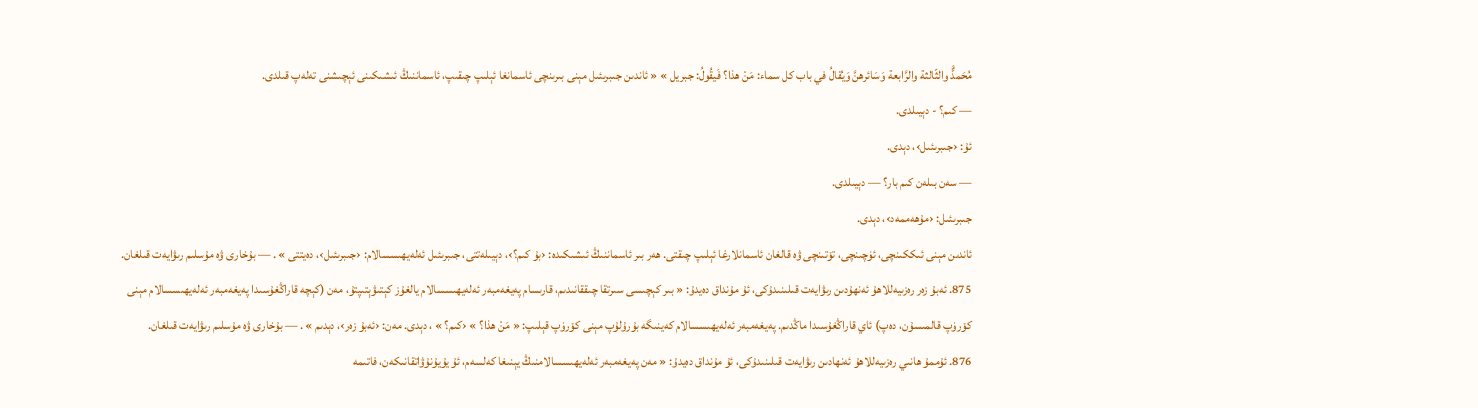مُحَمدٌَّ والثّالثة والرَّابعة وَسَائرهنَّ وَيُقالُ في باب كل سماء: مَنْ هذا؟ فَيقُولُ: جبريل » « ئاندىن جىبرىئىل مېنى بىرىنچى ئاسمانغا ئېلىپ چىقىپ، ئاسماننىڭ ئىشىكىنى ئېچىشنى تەلەپ قىلدى.
― كىم؟ - دېيىلدى.
ئۇ: ‹جىبرىئىل›، دېدى.
― سەن بىلەن كىم بار؟ ― دېيىلدى.
جىبرىئىل: ‹مۇھەممەد›، دېدى.
ئاندىن مېنى ئىككىنچى، ئۈچىنچى، تۆتىنچى ۋە قالغان ئاسمانلارغا ئېلىپ چىقتى. ھەر بىر ئاسماننىڭ ئىشىكىدە: ‹بۇ كىم؟›، دېيىلەتتى، جىبرىئىل ئەلەيھىسسالام: ‹جىبرىئىل›، دەيتتى » . ― بۇخارى ۋە مۇسلىم رىۋايەت قىلغان.
875. ئەبۇ زەر رەزىيەللاھۇ ئەنھۇدىن رىۋايەت قىلىنىدۇكى، ئۇ مۇنداق دەيدۇ: « بىر كېچىسى سىرتقا چىققانىدىم، قارىسام پەيغەمبەر ئەلەيھىسسالام يالغۇز كېتىۋېتىپتۇ، مەن (كېچە قاراڭغۇسىدا پەيغەمبەر ئەلەيھىسسالام مېنى كۆرۈپ قالمىسۇن، دەپ) ئاي قاراڭغۇسىدا ماڭدىم. پەيغەمبەر ئەلەيھىسسالام كەينىگە بۇرۇلۇپ مېنى كۆرۈپ قېلىپ: « مَنْ هذا؟ » ‹كىم؟ » ، دېدى. مەن: ‹ئەبۇ زەر›، دېدىم » . ― بۇخارى ۋە مۇسلىم رىۋايەت قىلغان.
876. ئۇممۇ ھانىي رەزىيەللاھۇ ئەنھادىن رىۋايەت قىلىنىدۇكى، ئۇ مۇنداق دەيدۇ: « مەن پەيغەمبەر ئەلەيھىسسالامنىڭ يېنىغا كەلسەم، ئۇ يۇيۇنۇۋاتقانىكەن، فاتىمە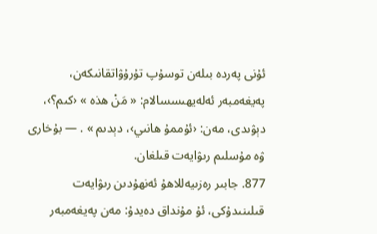ئۇنى پەردە بىلەن توسۇپ تۇرۇۋاتقانىكەن، پەيغەمبەر ئەلەيھىسسالام: « مَنْ هذه » ‹كىم؟›، دېۋىدى، مەن: ‹ئۇممۇ ھانىي›، دېدىم » . ― بۇخارى ۋە مۇسلىم رىۋايەت قىلغان.
877. جابىر رەزىيەللاھۇ ئەنھۇدىن رىۋايەت قىلىنىدۇكى، ئۇ مۇنداق دەيدۇ: مەن پەيغەمبەر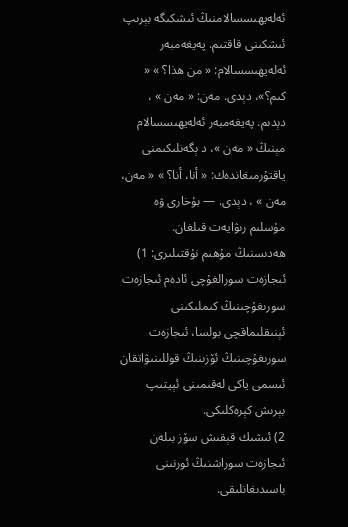ئەلەيھىسسالامنىڭ ئىشكىگە بېرىپ ئىشكىنى قاقتىم. پەيغەمبەر ئەلەيھىسسالام: « من هذا؟ » « كىم؟»، دېدى. مەن: « مەن » ، دېدىم. پەيغەمبەر ئەلەيھىسسالام مېنىڭ « مەن »، د ېگەنلىكىمنى ياقتۇرمىغاندەك: « أنا، أنا؟ » « مەن، مەن » ، دېدى. ― بۇخارى ۋە مۇسلىم رىۋايەت قىلغان.
ھەدىسنىڭ مۇھىم نۇقتىلىرى: 1) ئىجازەت سورالغۇچى ئادەم ئىجازەت سورىغۇچىنىڭ كىملىكىنى ئېنىقلىماقچى بولسا، ئىجازەت سورىغۇچىنىڭ ئۆزىنىڭ قوللىنىۋاتقان ئىسمى ياكى لەقىمىنى ئېيتىپ بېرىش كېرەكلىكى.
2) ئىشىك قېقىش سۆز بىلەن ئىجازەت سوراشنىڭ ئورنىنى باسىدىغانلىقى.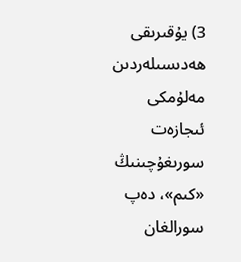3) يۇقىرىقى ھەدىسىلەردىن مەلۇمكى ئىجازەت سورىغۇچىنىڭ «كىم»، دەپ سورالغان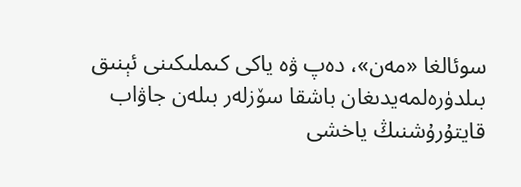سوئالغا «مەن»، دەپ ۋە ياكى كىملىكىنى ئېنىق بىلدۈرەلمەيدىغان باشقا سۆزلەر بىلەن جاۋاب قايتۇرۇشنىڭ ياخشى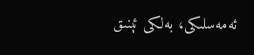ئەمەسلىكى، بەلكى ئېنىق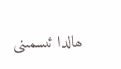ھالدا ئىسمىنى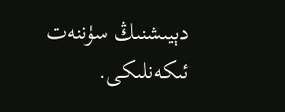دېيىشنىڭ سۈننەت ئىكەنلىكى.